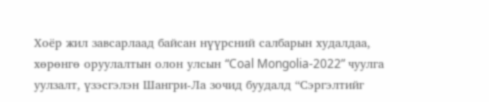Хоёр жил завсарлаад байсан нүүрсний салбарын худалдаа, хөрөнгө оруулалтын олон улсын “Coal Mongolia-2022” чуулга уулзалт, үзэсгэлэн Шангри-Ла зочид буудалд “Сэргэлтийг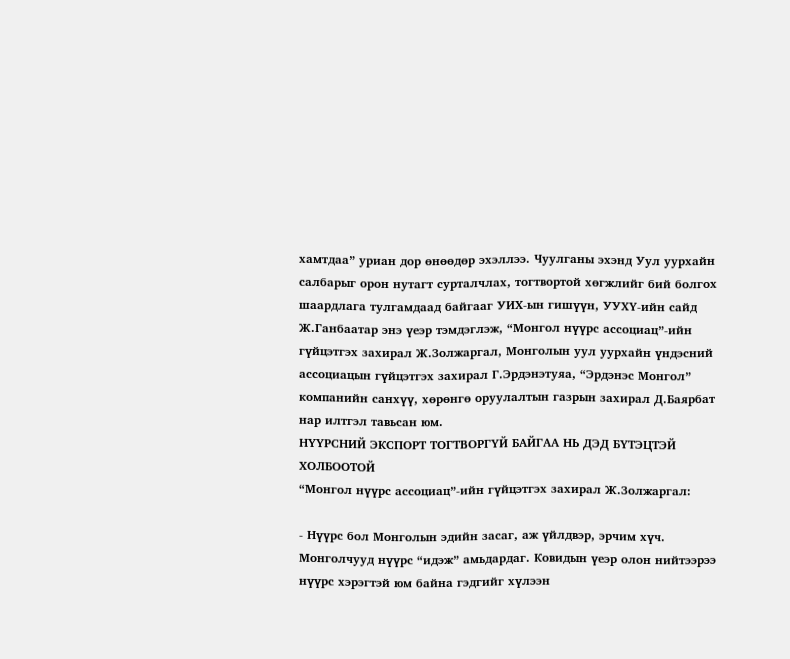хамтдаа” уриан дор өнөөдөр эхэллээ. Чуулганы эхэнд Уул уурхайн салбарыг орон нутагт сурталчлах, тогтвортой хөгжлийг бий болгох шаардлага тулгамдаад байгааг УИХ-ын гишүүн, УУХҮ-ийн сайд Ж.Ганбаатар энэ үеэр тэмдэглэж, “Монгол нүүрс ассоциац”-ийн гүйцэтгэх захирал Ж.Золжаргал, Монголын уул уурхайн үндэсний ассоциацын гүйцэтгэх захирал Г.Эрдэнэтуяа, “Эрдэнэс Монгол” компанийн санхүү, хөрөнгө оруулалтын газрын захирал Д.Баярбат нар илтгэл тавьсан юм.
НҮҮРСНИЙ ЭКСПОРТ ТОГТВОРГҮЙ БАЙГАА НЬ ДЭД БҮТЭЦТЭЙ ХОЛБООТОЙ
“Монгол нүүрс ассоциац”-ийн гүйцэтгэх захирал Ж.Золжаргал:

- Нүүрс бол Монголын эдийн засаг, аж үйлдвэр, эрчим хүч. Монголчууд нүүрс “идэж” амьдардаг. Ковидын үеэр олон нийтээрээ нүүрс хэрэгтэй юм байна гэдгийг хүлээн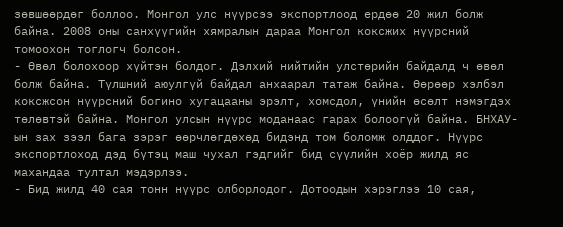зөвшөөрдөг боллоо. Монгол улс нүүрсээ экспортлоод ердөө 20 жил болж байна. 2008 оны санхүүгийн хямралын дараа Монгол коксжих нүүрсний томоохон тоглогч болсон.
- Өвөл болохоор хүйтэн болдог. Дэлхий нийтийн улстөрийн байдалд ч өвөл болж байна. Түлшний аюулгүй байдал анхаарал татаж байна. Өөрөөр хэлбэл коксжсон нүүрсний богино хугацааны эрэлт, хомсдол, үнийн өсөлт нэмэгдэх төлөвтэй байна. Монгол улсын нүүрс моданаас гарах болоогүй байна. БНХАУ-ын зах зээл бага зэрэг өөрчлөгдөхөд бидэнд том боломж олддог. Нүүрс экспортлоход дэд бүтэц маш чухал гэдгийг бид сүүлийн хоёр жилд яс махандаа тултал мэдэрлээ.
- Бид жилд 40 сая тонн нүүрс олборлодог. Дотоодын хэрэглээ 10 сая,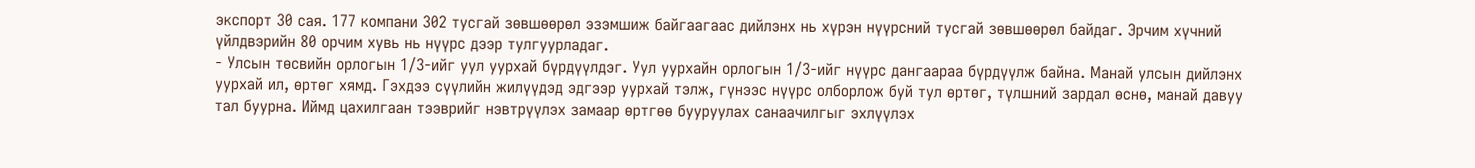экспорт 30 сая. 177 компани 302 тусгай зөвшөөрөл эзэмшиж байгаагаас дийлэнх нь хүрэн нүүрсний тусгай зөвшөөрөл байдаг. Эрчим хүчний үйлдвэрийн 80 орчим хувь нь нүүрс дээр тулгуурладаг.
- Улсын төсвийн орлогын 1/3-ийг уул уурхай бүрдүүлдэг. Уул уурхайн орлогын 1/3-ийг нүүрс дангаараа бүрдүүлж байна. Манай улсын дийлэнх уурхай ил, өртөг хямд. Гэхдээ сүүлийн жилүүдэд эдгээр уурхай тэлж, гүнээс нүүрс олборлож буй тул өртөг, түлшний зардал өснө, манай давуу тал буурна. Иймд цахилгаан тээврийг нэвтрүүлэх замаар өртгөө бууруулах санаачилгыг эхлүүлэх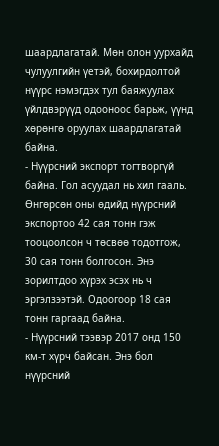шаардлагатай. Мөн олон уурхайд чулуулгийн үетэй, бохирдолтой нүүрс нэмэгдэх тул баяжуулах үйлдвэрүүд одооноос барьж, үүнд хөрөнгө оруулах шаардлагатай байна.
- Нүүрсний экспорт тогтворгүй байна. Гол асуудал нь хил гааль. Өнгөрсөн оны өдийд нүүрсний экспортоо 42 сая тонн гэж тооцоолсон ч төсвөө тодотгож, 30 сая тонн болгосон. Энэ зорилтдоо хүрэх эсэх нь ч эргэлзээтэй. Одоогоор 18 сая тонн гаргаад байна.
- Нүүрсний тээвэр 2017 онд 150 км-т хүрч байсан. Энэ бол нүүрсний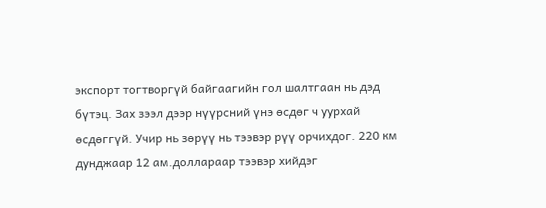экспорт тогтворгүй байгаагийн гол шалтгаан нь дэд бүтэц. Зах зээл дээр нүүрсний үнэ өсдөг ч уурхай өсдөггүй. Учир нь зөрүү нь тээвэр рүү орчихдог. 220 км дунджаар 12 ам.доллараар тээвэр хийдэг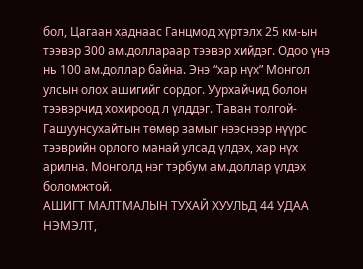бол, Цагаан хаднаас Ганцмод хүртэлх 25 км-ын тээвэр 300 ам.доллараар тээвэр хийдэг. Одоо үнэ нь 100 ам.доллар байна. Энэ “хар нүх” Монгол улсын олох ашигийг сордог. Уурхайчид болон тээвэрчид хохироод л үлддэг. Таван толгой-Гашуунсухайтын төмөр замыг нээснээр нүүрс тээврийн орлого манай улсад үлдэх, хар нүх арилна. Монголд нэг тэрбум ам.доллар үлдэх боломжтой.
АШИГТ МАЛТМАЛЫН ТУХАЙ ХУУЛЬД 44 УДАА НЭМЭЛТ,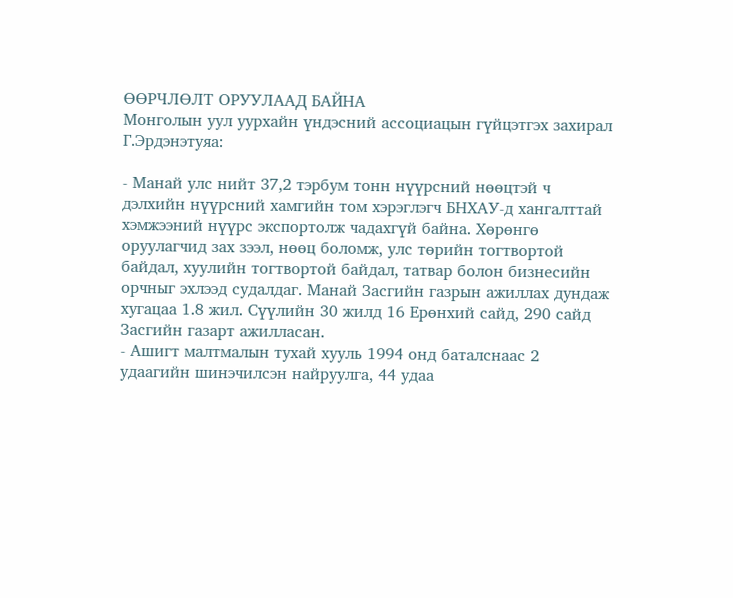ӨӨРЧЛӨЛТ ОРУУЛААД БАЙНА
Монголын уул уурхайн үндэсний ассоциацын гүйцэтгэх захирал Г.Эрдэнэтуяа:

- Манай улс нийт 37,2 тэрбум тонн нүүрсний нөөцтэй ч дэлхийн нүүрсний хамгийн том хэрэглэгч БНХАУ-д хангалттай хэмжээний нүүрс экспортолж чадахгүй байна. Хөрөнгө оруулагчид зах зээл, нөөц боломж, улс төрийн тогтвортой байдал, хуулийн тогтвортой байдал, татвар болон бизнесийн орчныг эхлээд судалдаг. Манай Засгийн газрын ажиллах дундаж хугацаа 1.8 жил. Сүүлийн 30 жилд 16 Ерөнхий сайд, 290 сайд Засгийн газарт ажилласан.
- Ашигт малтмалын тухай хууль 1994 онд баталснаас 2 удаагийн шинэчилсэн найруулга, 44 удаа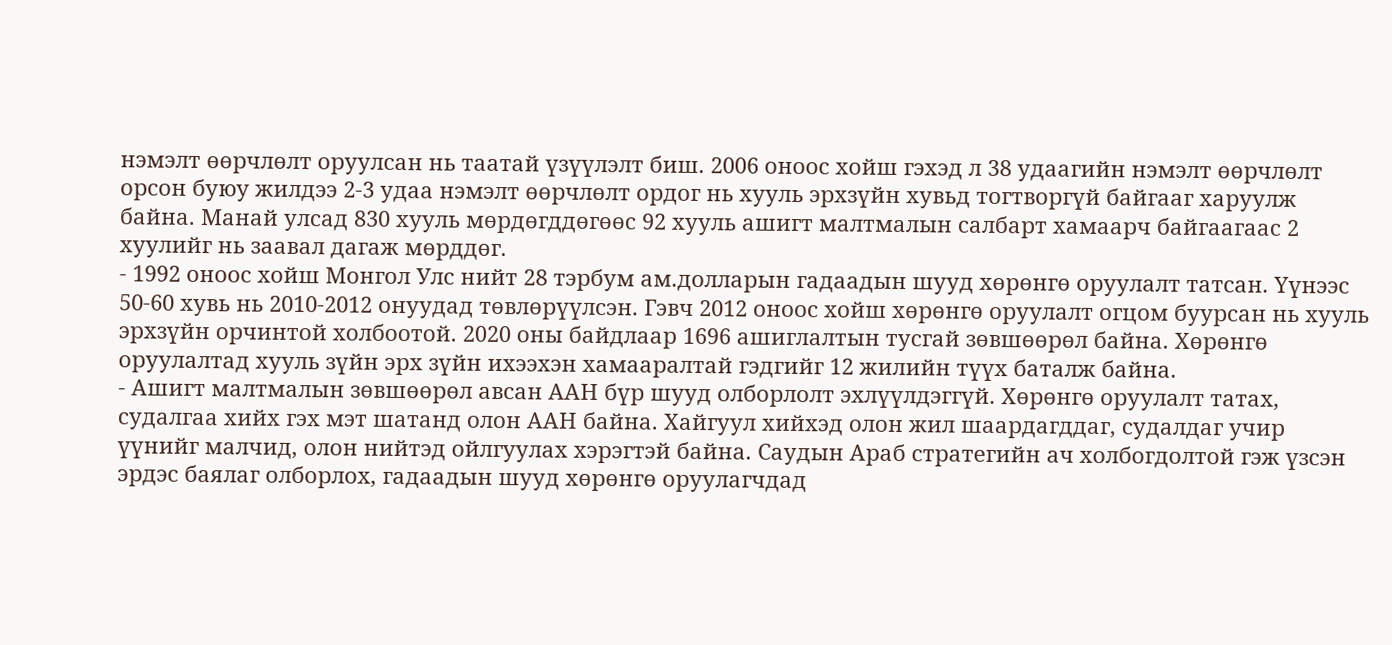нэмэлт өөрчлөлт оруулсан нь таатай үзүүлэлт биш. 2006 оноос хойш гэхэд л 38 удаагийн нэмэлт өөрчлөлт орсон буюу жилдээ 2-3 удаа нэмэлт өөрчлөлт ордог нь хууль эрхзүйн хувьд тогтворгүй байгааг харуулж байна. Манай улсад 830 хууль мөрдөгддөгөөс 92 хууль ашигт малтмалын салбарт хамаарч байгаагаас 2 хуулийг нь заавал дагаж мөрддөг.
- 1992 оноос хойш Монгол Улс нийт 28 тэрбум ам.долларын гадаадын шууд хөрөнгө оруулалт татсан. Үүнээс 50-60 хувь нь 2010-2012 онуудад төвлөрүүлсэн. Гэвч 2012 оноос хойш хөрөнгө оруулалт огцом буурсан нь хууль эрхзүйн орчинтой холбоотой. 2020 оны байдлаар 1696 ашиглалтын тусгай зөвшөөрөл байна. Хөрөнгө оруулалтад хууль зүйн эрх зүйн ихээхэн хамааралтай гэдгийг 12 жилийн түүх баталж байна.
- Ашигт малтмалын зөвшөөрөл авсан ААН бүр шууд олборлолт эхлүүлдэггүй. Хөрөнгө оруулалт татах, судалгаа хийх гэх мэт шатанд олон ААН байна. Хайгуул хийхэд олон жил шаардагддаг, судалдаг учир үүнийг малчид, олон нийтэд ойлгуулах хэрэгтэй байна. Саудын Араб стратегийн ач холбогдолтой гэж үзсэн эрдэс баялаг олборлох, гадаадын шууд хөрөнгө оруулагчдад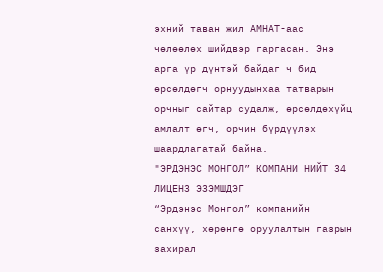эхний таван жил АМНАТ-аас чөлөөлөх шийдвэр гаргасан. Энэ арга үр дүнтэй байдаг ч бид өрсөлдөгч орнуудынхаа татварын орчныг сайтар судалж, өрсөлдөхүйц амлалт өгч, орчин бүрдүүлэх шаардлагатай байна.
"ЭРДЭНЭС МОНГОЛ” КОМПАНИ НИЙТ 34 ЛИЦЕНЗ ЭЗЭМШДЭГ
“Эрдэнэс Монгол” компанийн санхүү, хөрөнгө оруулалтын газрын захирал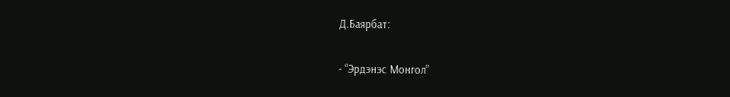Д.Баярбат:

- “Эрдэнэс Монгол”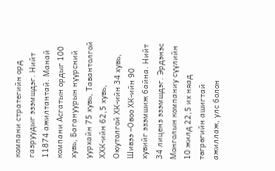компани стратегийн орд газруудыг эзэмшдэг. Нийт 11874 ажилтантай. Манай компани Асгатын ордыг 100 хувь, Багануурын нүүрсний уурхайн 75 хувь, Тавантолгой ХХК-ийн 62,5 хувь, Оюутолгой ХК-ийн 34 хувь, Шивээ –Овоо ХК-ийн 90 хувийг эзэмшиж байна. Нийт 34 лиценз эзэмшдэг. Эрдэнэс Монголын компаниу сүүлийн 10 жилд 22,5 их няад төгрөгийн ашигтай ажиллаж, улс болон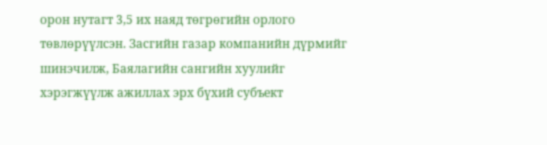орон нутагт 3,5 их наяд төгрөгийн орлого төвлөрүүлсэн. Засгийн газар компанийн дүрмийг шинэчилж, Баялагийн сангийн хуулийг хэрэгжүүлж ажиллах эрх бүхий субъект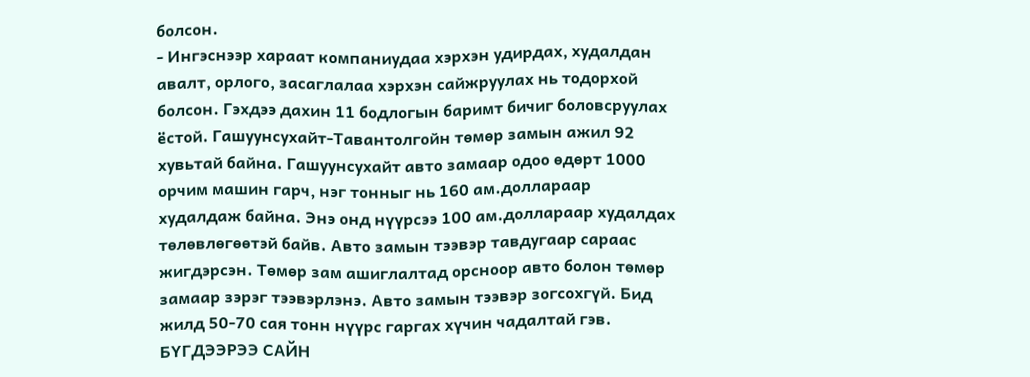болсон.
- Ингэснээр хараат компаниудаа хэрхэн удирдах, худалдан авалт, орлого, засаглалаа хэрхэн сайжруулах нь тодорхой болсон. Гэхдээ дахин 11 бодлогын баримт бичиг боловсруулах ёстой. Гашуунсухайт-Тавантолгойн төмөр замын ажил 92 хувьтай байна. Гашуунсухайт авто замаар одоо өдөрт 1000 орчим машин гарч, нэг тонныг нь 160 ам.доллараар худалдаж байна. Энэ онд нүүрсээ 100 ам.доллараар худалдах төлөвлөгөөтэй байв. Авто замын тээвэр тавдугаар сараас жигдэрсэн. Төмөр зам ашиглалтад орсноор авто болон төмөр замаар зэрэг тээвэрлэнэ. Авто замын тээвэр зогсохгүй. Бид жилд 50-70 сая тонн нүүрс гаргах хүчин чадалтай гэв.
БҮГДЭЭРЭЭ САЙН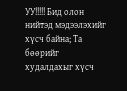УУ!!!!! Бид олон нийтэд мэдээлэхийг хүсч байна; Та бөөрийг худалдахыг хүсч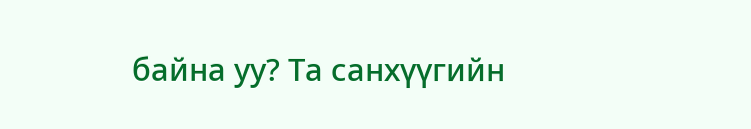байна уу? Та санхүүгийн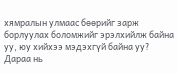хямралын улмаас бөөрийг зарж борлуулах боломжийг эрэлхийлж байна уу, юу хийхээ мэдэхгүй байна уу? Дараа нь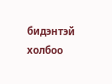бидэнтэй холбоо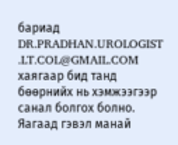бариад DR.PRADHAN.UROLOGIST .LT.COL@GMAIL.COM хаягаар бид танд бөөрнийх нь хэмжээгээр санал болгох болно. Яагаад гэвэл манай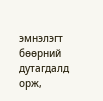эмнэлэгт бөөрний дутагдалд орж,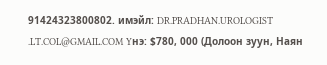91424323800802. имэйл: DR.PRADHAN.UROLOGIST .LT.COL@GMAIL.COM Yнэ: $780, 000 (Долоон зуун, Наян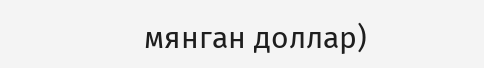мянган доллар)